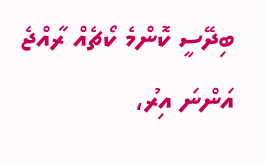ބިދޭސީ ކޮންމެ ކޯޗެއް ރާއްޖެ އަންނަ އިރު،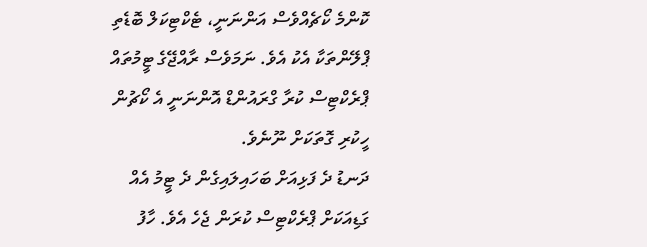ކޮންމެ ކޯޗެއްވެސް އަންނަނީ، ޓެކްޓިކަލް ބޮޑެތި ޕްލޭންތަކާ އެކު އެވެ. ނަމަވެސް ރާއްޖޭގެ ޓީމުތައް ޕްރެކްޓިސް ކުރާ ގްރައުންޑް އޮންނަނީ އެ ކޯޗުން ހީކުރި ގޮތަކަށް ނޫނެވެ.
ދަނޑު ދެ ފަޅިއަށް ބަހައިލައިގެން ދެ ޓީމު އެއް ގަޑިއަކަށް ޕްރެކްޓިސް ކުރަން ޖެހެ އެވެ. ހާފު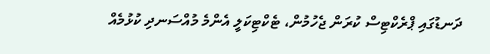ދަނޑުގައި ޕްރެކްޓިސް ކުރަން ޖެހުމުން، ޓެކްޓިކަލީ އެންމެ މުއްސަނދި ކުޅުމެއް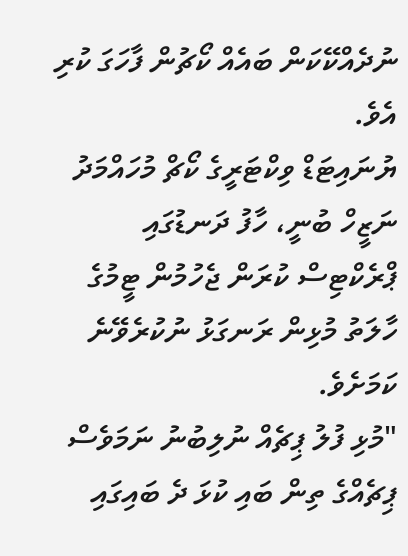ނުދެއްކޭކަން ބައެއް ކޯޗުން ފާހަގަ ކުރި އެވެ.
ޔުނައިޓަޑް ވިކްޓަރީގެ ކޯޗް މުހައްމަދު ނަޒީހް ބުނީ، ހާފު ދަނޑުގައި ޕްރެކްޓިސް ކުރަން ޖެހުމުން ޓީމުގެ ހާލަތު މުޅިން ރަނގަޅު ނުކުރެވޭނެ ކަމަށެވެ.
"މުޅި ފުލު ޕިޗެއް ނުލިބުނު ނަމަވެސް ޕިޗެއްގެ ތިން ބައި ކުޅަ ދެ ބައިގައި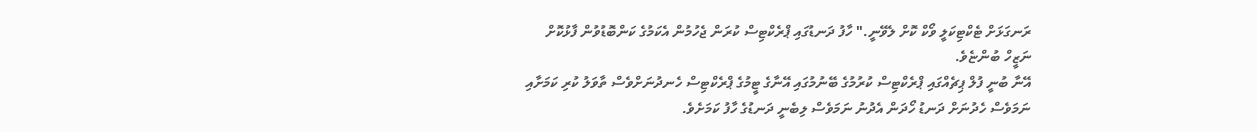ރަނގަޅަށް ޓެކްޓިކަލީ ވޯކް ކޮށް ލެވޭނީ." ހާފު ދަނޑުގައި ޕްރެކްޓިސް ކުރަން ޖެހުމުން އެކަމުގެ ކަންބޮޑުވުން ފާޅުކޮށް ނަޒީހް ބުންޏެވެ.
އޭނާ ބުނީ ފުލް ޕިޗެއްގައި ޕްރެކްޓިސް ކުރުމުގެ ބޭނުމުގައި އޭނާގެ ޓީމުގެ ޕްރެކްޓިސް ހެނދުނަށްވެސް ތާވަލު ކުރި ކަމަށާއި ނަމަވެސް ހެދުނަށް ދަނޑު ހޯދަން އެދުނު ނަމަވެސް ލިބެނީ ދަނޑުގެ ހާފު ކަމަށެވެ.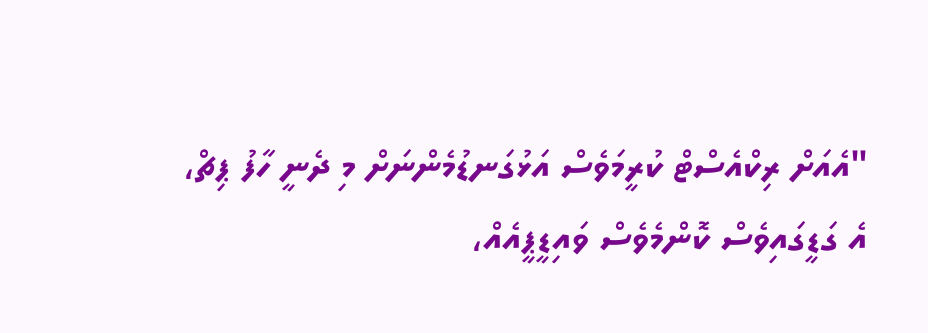"އެއަށް ރިކްއެސްޓް ކުރީމަވެސް އަޅުގަނޑުމެންނަށް މި ދެނީ ހާފު ޕިޗް، އެ ގަޑީގައިވެސް ކޮންމެވެސް ވައިޑީޕީއެއް،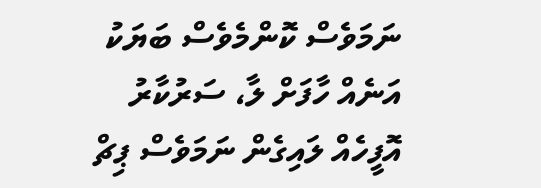ނަމަވެސް ކޮންމެވެސް ބަޔަކު އަނެއް ހާފަށް ލާ، ސަރުކާރު އޮފީހެއް ލައިގެން ނަމަވެސް ޕިޗް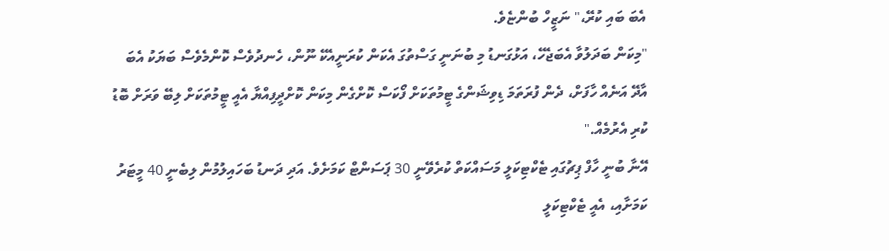އެބަ ބައި ކުރޭ،" ނަޒީހް ބުންޏެވެ.
"މިކަން ބަދަލުވާ އެބަޖެހޭ، އަޅުގަނޑު މި ބުނަނީ ގަސްތުގަ އެކަން ކުރަނީއެކޭ ނޫން، ހެނދުވެސް ކޮންމެވެސް ބަޔަކު އެބަ އާދޭ އަނެއް ހާފަށް، ދެން ފުރަތަމަ ޑިވިޝަންގެ ޓީމުތަކަށް ފޯކަސް ކޮށްގެން މިކަން ކޮށްދީފިއްޔާ އެއީ ޓީމުތަކަށް ލިބޭ ވަރަށް ބޮޑު ކުރި އެރުމެއް."
އޭނާ ބުނީ ހާފް ޕިޗުގައި ޓެކްޓިކަލީ މަސައްކަތް ކުރެވޭނީ 30 ޕަސަންޓް ކަމަށެވެ. އަދި ދަނޑު ބަހައިލުމުން ލިބެނީ 40 މީޓަރު ކަމަށާއި، އެއީ ޓެކްޓިކަލީ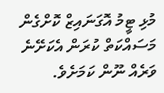މުޅި ޓީމު އޮގަނައިޒް ކޮށްގެން މަސައްކަތް ކުރަން އެކަށޭނެ ވަރެއް ނޫން ކަމަށެވެ.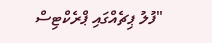"ފުލު ޕިޗެއްގައި ޕްރެކްޓިސް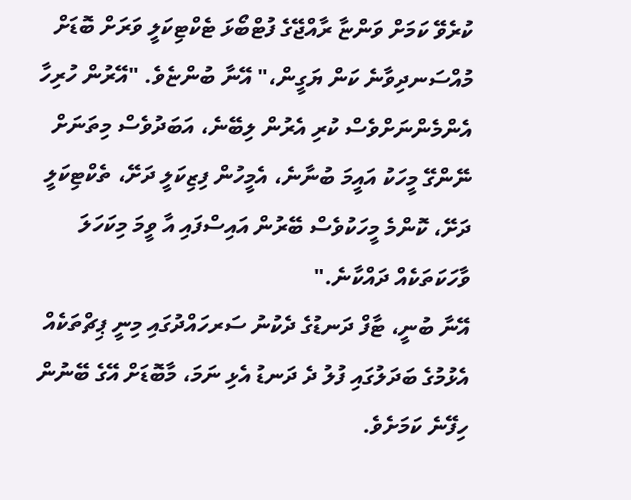ކުރެވޭ ކަމަށް ވަންޏާ ރާއްޖޭގެ ފުޓްބޯޅަ ޓެކްޓިކަލީ ވަރަށް ބޮޑަށް މުއްސަނދިވާނެ ކަން ޔަގީން،" އޭނާ ބުންޏެވެ. "އޭރުން ހުރިހާ އެންމެންނަށްވެސް ކުރި އެރުން ލިބޭނެ، އަބަދުވެސް މިތަނަށް ނޭންގޭ މީހަކު އައީމަ ބުނާނެ، އެމީހުން ފިޒިކަލީ ދަށޭ، ތެކްޓިކަލީ ދަށޭ، ކޮންމެ މީހަކުވެސް ބޭރުން އައިސްފައި އާ ވީމަ މިކަހަލަ ވާހަކަތަކެއް ދައްކާނެ."
އޭނާ ބުނީ، ޓާފް ދަނޑުގެ ދެކުނު ސަރހައްދުގައި މިނީ ޕިޗްތަކެއް އެޅުމުގެ ބަދަލުގައި ފުލު ދެ ދަނޑު އެޅި ނަމަ، މާބޮޑަށް އޭގެ ބޭނުން ހިފޭނެ ކަމަށެވެ.